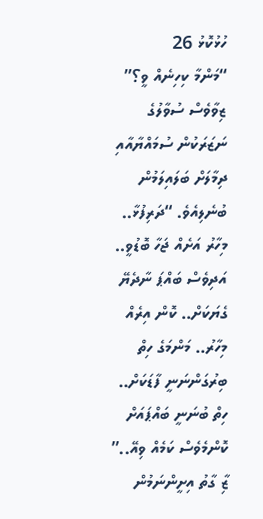ހުޅުކޮޅު 26
“މަންމާ ކިހިނެއް ވީ؟” ޒިވާވެސް ސުވާލުގެ ނަޒަރަކުން ސުމައްޔާއާއި ދިމާލަށް ބަލައިލަމުން ބުނެލިއެވެ. “ދަރިފުޅާ.. މިހާރު އަށެއް ޖަހާ ބޮޑުވީ.. އަދިވެސް ބައްޕަ ނާދެޔޭ ގެޔަކަށް.. ކޮން އިރެއް މިހާރު.. މަންމަގެ ހިތް ބިރުގަންނަނީ ފާޑަކަށް.. ހިތް ބުނަނީ ބައްޕައަށް ކޮންމެވެސް ކަމެއް ވިއޭ..” ޒިާ ގާތު އިށީންނަމުން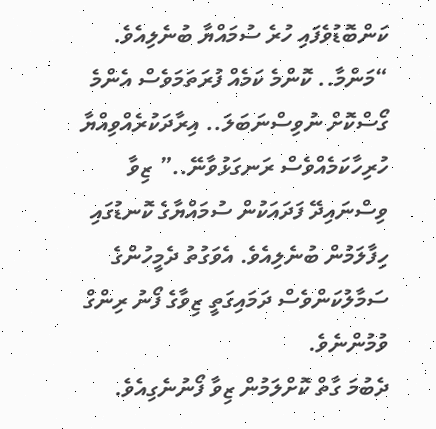ކަންބޮޑުވެފައި ހުރެ ސުމައްޔާ ބުނެލިއެވެ. “މަންމާ.. ކޮންމެ ކަމެއް ފުރަތަމަވެސް އެންމެ ގޯސްކޮށް ނުވިސްނަބަލަ.. އިރާދަކުރެއްވިއްޔާ ހުރިހާކަމެއްވެސް ރަނގަޅުވާނޭ..” ޒިވާ ވިސްނައިދޭ ފަދައަކުން ސުމައްޔާގެ ކޮނޑުގައި ހިފާލަމުން ބުނެލިއެވެ. އެވަގުތު ދެމީހުންގެ ސަމާލުކަންވެސް ދަމައިގަތީ ޒިވާގެ ފޯނު ރިންގް ވުމުންނެވެ.
ދެބުމަ ގާތް ކޮށްލަމުން ޒިވާ ފޯނުނެގިއެވެ.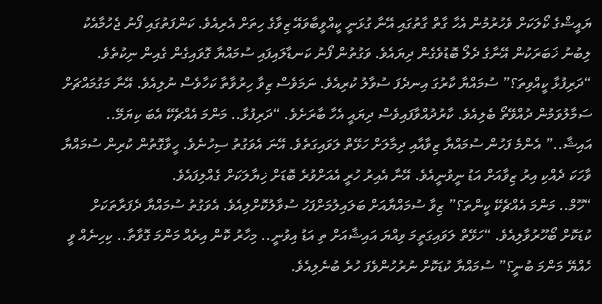ޔައީޝްގެ ކޯލަކަށް ވެހުރުމުން އެހާ ގާތް ގާތުގައި އޭނާ ގުޅަނީ ކީއްވީބާވައޭ ޒިވާގެ ހިތަށް އެރިއެވެ. ކަންފަތުގައި ފޯނު ޖެހުމާއެކު ލިބުނު ޚަބަރަކުން އޭނާގެ ދެލޯ ބޮޑުވެގެން ދިޔައެވެ. ވަގުތުން ފޯނު ކަނޑާލައިފައި ސުމައްޔާ ގޮވައިގެން ގެއިން ނިކުތެވެ.
“ދަރިފުޅާ ކީއްވިތަ؟” ސުމައްޔާ ކާރުގަ އިނދެފަ ސުވާލު ކުރިއެވެ. ނަމަވެސް ޒިވާ ހިރުވާތާ ކަހާވެސް ނުލިއެވެ. އޭނާ މަގުމައްޗަށް ސަމާލުވަމުން ދުއްވޭތޯ ބެލިއެވެ. ކާރުދުއްވާފައިވެސް ދިޔައީ އެހާ ބާރަށެވެ. “ދަރިފުޅާ.. މަންމަ އެއްޗެކޭ އެބަ ކިޔަމޭ.. އައިޝާ..” އެންމެ ފަހުން ސުމައްޔާ ޒިވާއާއި ދިމާލަށް ހަޅޭތް ލަވައިގަތެވެ. އޭނަ އެވަގުތު ސިހުނެވެ. ހީވާގޮތުން ކުރިން ސުމައްޔާ ވާހަކަ ދެއްކި އިރު ޒިވާއަށް އަޑު ނީވުނީއެވެ. އޭނާ އެއިރު ހުރީ އެއަށްވުރެ ބޮޑަށް ޚިޔާލަކަށް ގެއްލިފައެވެ.
“ހޫމް.. މަންމަ އެއްޗެކޭ ކީންތަ؟” ޒިވާ ސުމައްޔާއަށް ބަލައިލުމަށްފަހު ސުވާލުކޮށްލިއެވެ. އެވަގުތު ސުމައްޔާ ދެފަރާތަކަށް ކުޑަކޮށް ބޯހޫރުވާލިއެވެ. “ހަޅޭތް ލަވައިގަތީމަ ވިއްޔަ އައިޝާއަށް ތި އަޑު އިވުނީ.. މިހާރު ކޮން އިރެއް މަންމަ ގޮވާތާ.. ކިހިނެއް ވީ ހެއްޔޭ މަންމަ ބުނީ؟” ސުމައްޔާ ކުޑަކޮށް ނުރުހުންވެފަ ހުރެ ބުނެލިއެވެ.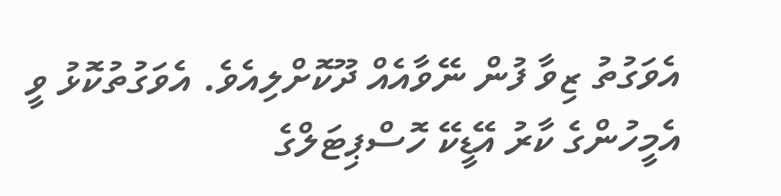އެވަގުތު ޒިވާ ފުން ނޭވާއެއް ދޫކޮށްލިއެވެ. އެވަގުތުކޮޅު ވީ އެމީހުންގެ ކާރު އޭޑީކޭ ހޮސްޕިޓަލްގެ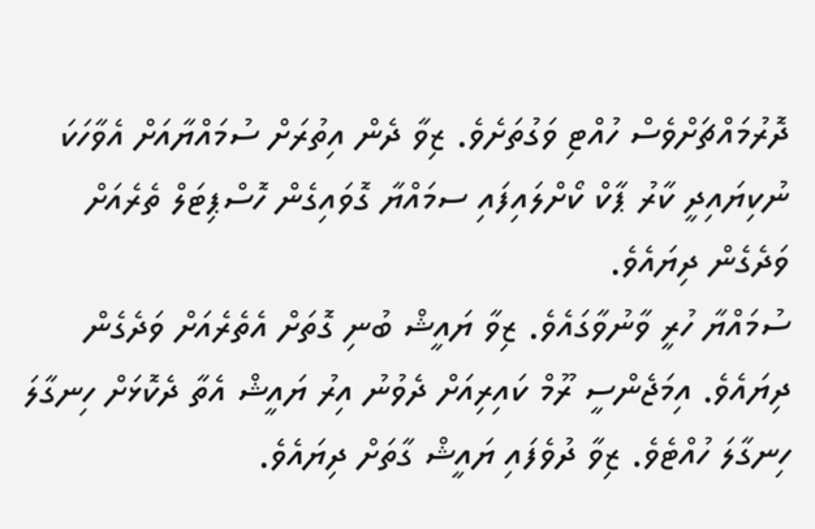ދޮރުމައްޗަށްވެސް ހުއްޓި ވަގުތަށެވެ. ޒިވާ ދެން އިތުރަށް ސުމައްޔާއަށް އެވާހަކަ ނުކިޔައިދީ ކާރު ޕާކް ކޯށްލައިފައި ސމައްޔާ ގޮވައިގެން ހޮސްޕިޓަލް ތެރެއަށް ވަދެގެން ދިޔައެވެ.
ސުމައްޔާ ހުރީ ވާނުވާގައެވެ. ޒިވާ ޔައީޝް ބުނި ގޮތަށް އެތެރެއަށް ވަދެގެން ދިޔައެވެ. އިމަޖެންސީ ރޫމް ކައިރިއަށް ދެވުނު އިރު ޔައީޝް އެތާ ދެކޮޅަށް ހިނގާލަ ހިނގާލަ ހުއްޓެވެ. ޒިވާ ދުވެފައި ޔައީޝް ގާތަށް ދިޔައެވެ.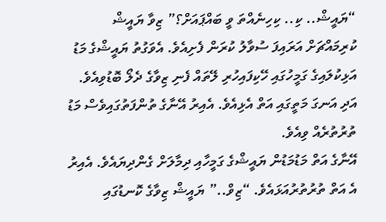“ޔައީޝް.. ކި.. ކިހިނެއްތަ ވީ ބައްޕައަށް؟” ޒިވާ ޔައީޝް ކުރިމައްޗަށް އަރައިފަ ސުވާލު ކުރަން ފެށިއެވެ. އެވަގުތު ޔައީޝްގެ މަޑު އަޅިކުލައިގެ ގަމީހުގައި ހޭކިފައިހުރި ލޭތައް ފެނި ޒިވާގެ ދެލޯ ބޮޑުވިއެވެ. އަދި އަނގަ މަތީގައި އަތް އެޅިއެވެ. އެއިރު އޭނާގެ ތުންފަތުގައިވެސް މަޑު ތުރުތުރެއް ވިއެވެ.
އޭނާގެ އަތް މަޑުމަޑުން ޔައީޝްގެ ގަމީހާއި ދިމާލަށް ގެންދިޔައެވެ. އެއިރު އެ އަތް ތުރުތުރުއަޅައެވެ. “ޒިވް..” ޔައީޝް ޒިވާގެ ކޮނޑުގައި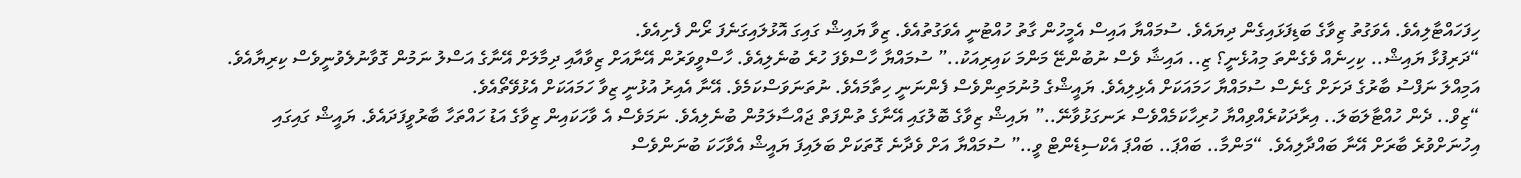ހިފަހައްޓާލިއެވެ. އެވަގުތު ޒިވާގެ ބަޑިފަޅައިގެން ދިޔައެވެ. ސުމައްޔާ އައިސް އެމީހުން ގާތު ހުއްޓުނީ އެވަގުތުއެވެ. ޒިވާ ޔައިޝް ގައިގަ އޮޅުލައިގަނެފަ ރޯން ފެށިއެވެ.
“ދަރިފުޅާ ޔައިޝް.. ކިހިނެއް ވެގެންތަ މިއުޅެނީ؟ ޒި.. އައިޝާ ވެސް ނުބުންޏޭ މަންމަ ކައިރިއަކު..” ސުމައްޔާ ހާސްވެފަ ހުރެ ބުނެލިއެވެ. ހާސްވީވަރުން އޭނާއަށް ޒިވާއާއި ދިމާލަށް އޭނާގެ އަސްލު ނަމުން ގޮވާނުލެވުނީވެސް ކިރިޔާއެވެ. އަމިއްލަ ނަފްސު ބާރުގެ ދަށަށް ގެނެސް ސުމައްޔާ ހަމައަކަށް އެޅިލިއެވެ. ޔައީޝްގެ މުނުމަތިންވެސް ފެންނަނީ ހިތާމައެވެ. ނުތަނަވަސްކަމެވެ. އޭނާ އެއިރު އުޅުނީ ޒިވާ ހަމައަކަށް އެޅުވޭތޯއެވެ.
“ޒިވް.. ދެން ހުއްޓާލަބަލަ.. އިރާދަކުރެއްވިއްޔާ ހުރިހާކަމެއްވެސް ރަނގަޅުވާނޭ..” ޔައިޝް ޒިވާގެ ބޮލުގައި އޭނާގެ ތުންފަތް ޖައްސާލަމުން ބުނެލިއެވެ. ނަމަވެސް އެ ވާހަކައިން ޒިވާގެ އަޑު ހައްތަހާ ބާރުވީފަދައެވެ. ޔައީޝް ގައިގައި އިހުނަށްވުރެ ބާރަށް އޭނާ ބައްދާލިއެވެ. “މަންމާ.. ބައްޕަ.. ބައްޕަ އެކްސިޑެންޓް ވީ..” ސުމައްޔާ އަށް ވެދާނެ ގޮތަކަށް ބަލައިފަ ޔައީޝް އެވާހަކަ ބުނަންވެސް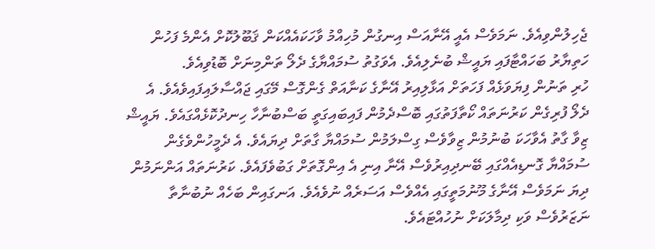ޖެހިލުންވިއެވެ. ނަމަވެސް އެއީ އޭނާއަސް އިނގުން މުހިއްމު ވާހަކައެއްކަން ޤަބޫލުކޮށް އެންމެ ފަހުން ހަތިޔާރު ބަހައްޓާފައި ޔައީޝް ބުނެލިއެވެ. އެވަގުތު ސުމައްޔާގެ ދެލޯ ތަންމިނަށް ބޮޑުވިއެވެ.
ހުރި ތަނުން ފިޔަވަޅެއް ފަހަތަށް އަޅާލިއިރު އޭނާގެ ކަނާއަތް ގެންގޮސް މޭގައި ޖައްސާލައިފައިވެއެވެ. އެ ދެލޯ ފުރިގެން ކަރުނަތައް ކޯތާފަތުގައި ބޮސްދެމުން ފައިބައިގަތީ ބަސްބުނާހާ ހިނދުކޮޅެއްގައެވެ. ޔައީޝް ޒިވާ ގާތު އެވާހަކަ ބުނުމުން ޒިވާވެސް ގިސްލަމުން ސުމައްޔާ ގާތަށް ދިޔައެވެ. އެ ދެމީހުންވެގެން ސުމައްޔާ ގޮނޑިއެއްގައި ބޭނދިއިރުވެސް އޭނާ އިނި އެ އިންގޮތަށް ގަބުވެފައެވެ. ކަރުނަތައް އަންނަމުން ދިޔަ ނަމަވެސް އޭނާގެ މޫނުމަތީގައި އެއްވެސް އަސަރެއް ނުވެއެވެ. އަނގައިން ބަހެއް ނުބުނާތާ ނަޒަރުވެސް ވަކި ދިމާލަކަށް ނުހުއްޓައެވެ.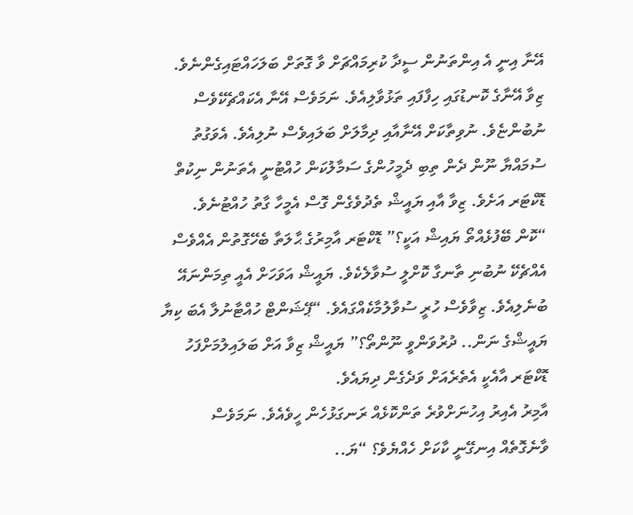އޭނާ އިނީ އެ އިންތަނުން ސީދާ ކުރިމައްޗަށް ވާ ގޮތަށް ބަލަހައްޓައިގެންނެވެ.
ޒިވާ އޭނާގެ ކޮނޑުގައި ހިފާފައި ތަޅުވާލިއެވެ. ނަމަވެސް އޭނާ އެކައްޗެކޭވެސް ނުބުންޏެވެ. ނުވިތާކަށް އޭނާއާއި ދިމާލަށް ބަލައިވެސް ނުލިއެވެ. އެވަގުތު ސުމައްޔާ ނޫން ދެން ތިބި ދެމީހުންގެ ސަމާލުކަން ހުއްޓުނީ އެތަނުން ނިކުތް ޑޮކްޓަރ އަށެވެ. ޒިވާ އާއި ޔައީޝް ތެދުވެގެން ގޮސް އެމީހާ ގާތު ހުއްޓުނެވެ.
“ކޮން ބޭފުޅެއްތޯ ޔައިޝް އަކީ؟” ޑޮކްޓަރ އާމިރުގެ ޙާލަތާ ބެހޭގޮތުން އެއްވެސް އެއްޗެކޭ ނުބުނި ތާނގާ ކޮށްލީ ސުވާލެކެވެ. ޔައީޝް އަވަހަށް އެއީ ތިމަންނައޭ ބުނެލިއެވެ. ޒިވާވެސް ހުރީ ސުވާލުމާކެއްގައެވެ. “ޕޭޝަންޓް ހުއްޓާނުލާ އެބަ ކިޔާ ޔައީޝްގެ ނަން.. ދުރުވަންވީ ނޫންތޯ؟” ޔައީޝް ޒިވާ އަށް ބަލައިލުމަށްފަހު ޑޮކްޓަރ އާއެކީ އެތެރެއަށް ވަދެގެން ދިޔައެވެ.
އާމިރު އެއިރު އިހުނަށްވުރެ ތަންކޮޅެއް ރަނގަޅުހެން ހީވެއެވެ. ނަމަވެސް ވާނެގޮތެއް އިނގޭނީ ކާކަށް ހެއްޔެވެ؟ “ޔަ..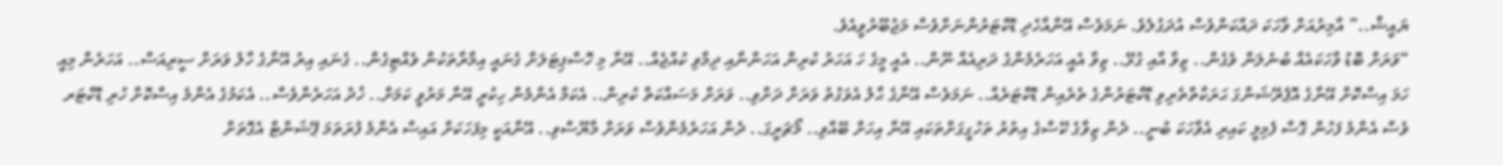ޔައީޝް..” އާމިރުއަށް ވާހަކަ ދައްކަންވެސް އުދަގުލެވެ. ނަމަވެސް އޭނާއާހެދި ޑޮކްޓަރުންނަށްވެސް މަޖުބޫރުވީއެވެ.
“ވަރަށް ބޮޑު ވާހަކައެއް ބުނެލަން ވެގެން.. ޒިވާ އާއި ގުޅޭ.. ޒިވާ އެއީ އަހަރެމެންގެ ދަރިއެއް ނޫން.. އެއީ މީގެ ހަ އަހަރު ކުރިން އަހަންނާއި ދިމާވި ކުއްޖެއް.. އޭނާ މި ހޮސްޕިޓަލަށް ގެނައީ އިމާރާތަކުން ވެއްޓިގެން.. ގެނައި އިރު އޭނާގެ ހާލު ވަރަށް ސީރިއަސް.. އަހަރެން މިއީ ހަމަ އިސްކޮށް އޭނާގެ އޮޕެރޭޝަންގަ ޙަރަކާތްތެރިވި ޑޮކްޓަރުންގެ ތެރެއިން ޑޮކްޓަރެއް.. ނަމަވެސް އޭނާގެ ޙާލު އެވަގުތު ވަރަށް ދަށްވި.. ވަރަށް މަސައްކަތް ކުރިން.. އެކަމް އެންމެން ހިކުރީ އޭނާ މަރުވީ ކަމަށް.. ޚުދު އަހަރެންވެސް.. އެކަމުގެ އެންމެ އިސްކޮށް ހުރި ޑޮކްޓަރ ވެސް އެންމެ ފަހުން ގޮސް ފެމިލީ ކައިރި އެވާހަކަ ބުނީ.. ދެން ޒިވާގެ ކޭސްގެ އިތުރު ތަހުގީގަށްތަކައި އޭނާ އިހަށް ބޭއްވި.. މޯޗަރީގަ.. ދެން އަހަރެމެންވެސް ވަރަށް މާޔޫސްވި.. އޭނާއަކީ މިފަހަކަށް އައިސް އެންމެ ފުރަތަމަ ޕޭޝަންޓް އެގޮތަށް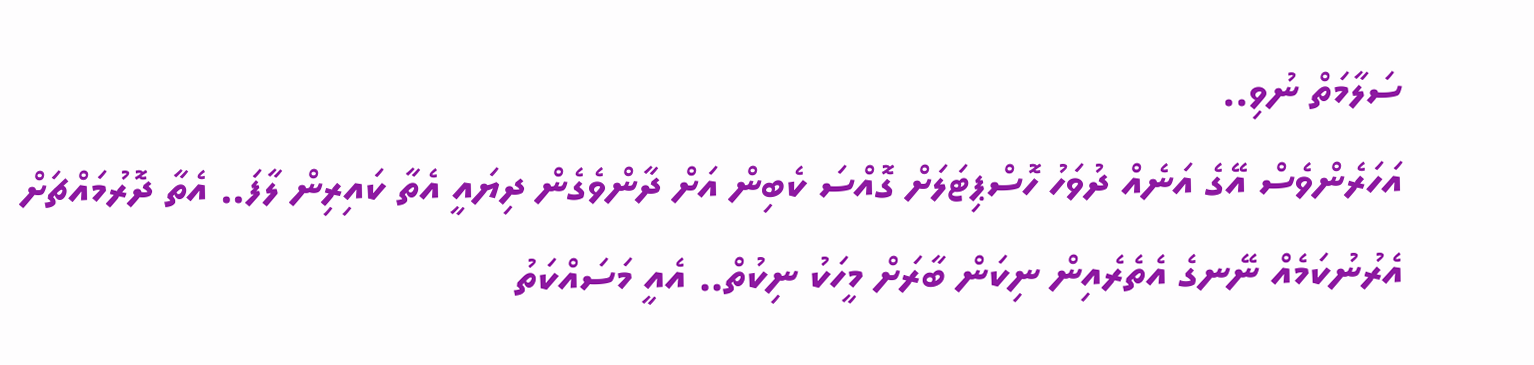ސަލާމަތް ނުވި..
އަހަރެންވެސް އޭގެ އަނެއް ދުވަހު ހޮސްޕިޓަލަށް ގޮއްސަ ކެބިން އަށް ދާންވެގެން ދިޔައީ އެތާ ކައިރިން ލާފަ.. އެތާ ދޮރުމައްޗަށް އެރުނުކަމެއް ނޭނގެ އެތެރެއިން ނިކަން ބާރަށް މީހަކު ނިކުތް.. އެއީ މަސައްކަތު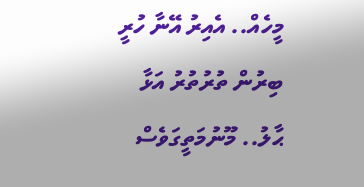މީހެއް.. އެއިރު އޭނާ ހުރީ ބިރުން ތުރުތުރު އަޅާ ޙާލު.. މޫނުމަތީގަވެސް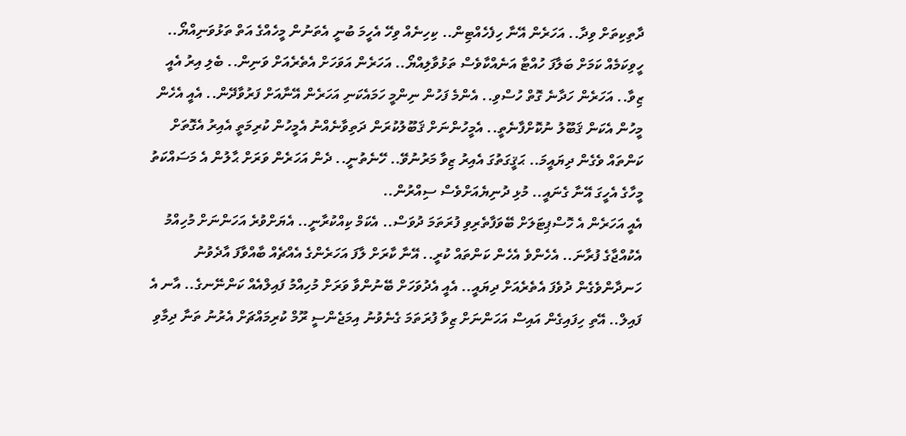ދާތިކިތަށް ވިދާ.. އަހަރެން އޭނާ ހިފެހެއްޓިން.. ކިހިނެއް ވިހޭ އެހީމަ ބުނީ އެތަނުން މީހެއްގެ އަތް ތަޅުވަނިއްޔޯ.. ހީވިކަމެއް ކަމަށް ބަލާފަ ހުއްޓާ އަނެއްކާވެސް ތަޅުވާލިއްޔޯ.. އަހަރެން އަވަހަށް އެތެރެއަށް ވަނިން.. ބެލި އިރު އެއީ ޒިވާ.. އަހަރެން ހަދާނެ ގޮތް ހުސްވި.. އެންމެ ފަހުން ނިންމީ ހަމައެކަނި އަހަރެން އޭނާއަށް ފަރުވާދޭން.. އެއީ އެހެން މީހުން އެކަން ޤަބޫލު ނުކޮށްފާނެތީ.. އެމީހުންނަށް ޤަބޫލުކުރަން ދަތިވާނެއްނު އެމީހުން ކުރިމަތީ އެއިރު އެގޮތަށް ކަންތައް ވެގެން ދިޔައީމަ.. ޙަޤީގަތުގަ އެއިރު ޒިވާ މަރުނުވޭ.. ހޭނެތުނީ.. ދެން އަހަރެން ވަރަށް ޙާލުން އެ މަސައްކަތު މީހާގެ އެހީގަ އޭނާ ގެނައީ.. މުޅި ދުނިޔެއަށްވެސް ސިއްރުން..
އެއީ އަހަރެން އެ ހޮސްޕިޓަލަށް ބޭވަފާތެރިވި ފުރަތަމަ ދުވަސް.. އެކަމް ކިއްކުރާނީ.. އެޔަށްވުރެ އަހަންނަށް މުހިއްމު އެކުއްޖާގެ ފުރާނަ.. އެހެންވެ އެހެން ކަންތައް ކުރީ.. އޭނާ ކާރަށް ލާފަ އަހަރެންގެ އެއްޗެއް ބާއްވާފަ އާދެވުނު ހަނދާންވެގެން ދުވެފަ އެތެރެއަށް ދިޔައީ.. އެއީ އެދުވަހަށް ބޭނުންވާ ވަރަށް މުހިއްމު ފައިލްއެއް ކަންނޭނގެ.. އާނ އެ ފައިލް.. އޭތި ހިފައިގެން އައިސް އަހަންނަށް ޒިވާ ފުރަތަމަ ގެނެވުނު އިމަޖެންސީ ރޫމް ކުރިމައްޗަށް އެރުނު ތަނާ ދިމާވި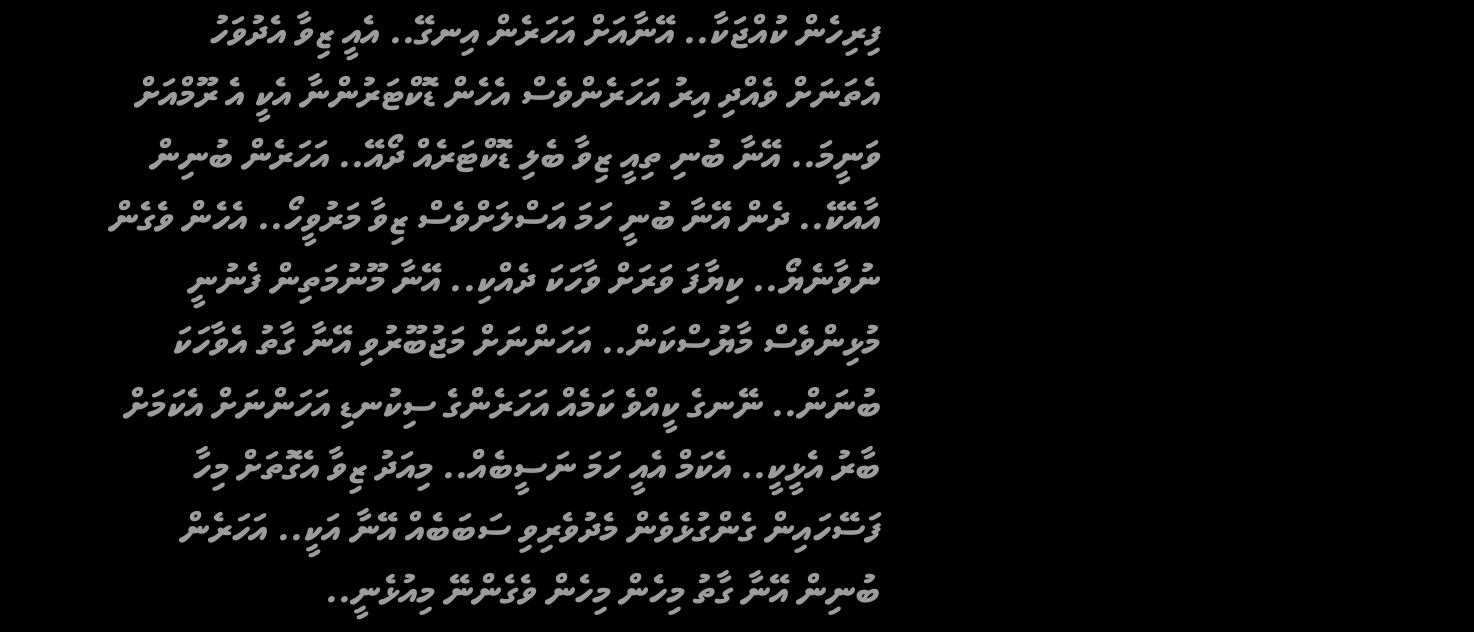ފިރިހެން ކުއްޖަކާ.. އޭނާއަށް އަހަރެން އިނގޭ.. އެއީ ޒިވާ އެދުވަހު އެތަނަށް ވެއްދި އިރު އަހަރެންވެސް އެހެން ޑޮކްޓަރުންނާ އެކީ އެ ރޫމްއަށް ވަނީމަ.. އޭނާ ބުނި ތިއީ ޒިވާ ބެލި ޑޮކްޓަރެއް ދޯއޭ.. އަހަރެން ބުނިން އާއެކޭ.. ދެން އޭނާ ބުނީ ހަމަ އަސްލަށްވެސް ޒިވާ މަރުވީހޯ.. އެހެން ވެގެން ނުވާނެޔޯ.. ކިޔާފަ ވަރަށް ވާހަކަ ދެއްކި.. އޭނާ މޫނުމަތިން ފެނުނީ މުޅިންވެސް މާޔުސްކަން.. އަހަންނަށް މަޖުބޫރުވި އޭނާ ގާތު އެވާހަކަ ބުނަން.. ނޭނގެ ކީއްވެ ކަމެއް އަހަރެންގެ ސިކުނޑި އަހަންނަށް އެކަމަށް ބާރު އެޅީކީ.. އެކަމް އެއީ ހަމަ ނަސީބެއް.. މިއަދު ޒިވާ އެގޮތަށް މިހާ ފަސޭހައިން ގެންގުޅެވެން މެދުވެރިވި ސަބަބެއް އޭނާ އަކީ.. އަހަރެން ބުނިން އޭނާ ގާތު މިހެން މިހެން ވެގެންނޭ މިއުޅެނީ..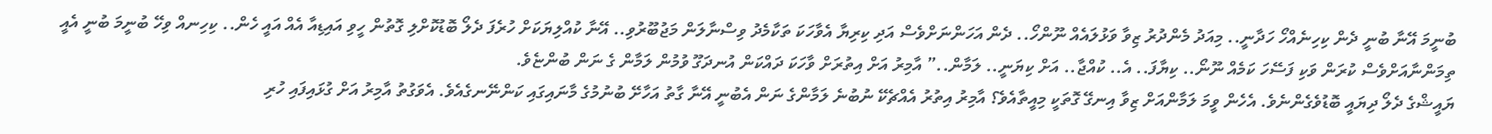ބުނީމަ އޭނާ ބުނީ ދެން ކިހިނެއްހޯ ހަދާނީ.. މިއަދު މެންދުރު ޒިވާ ވަޅުލައެއް ނޫންހޯ.. ދެން އަހަންނަށްވެސް އަދި ކިރިޔާ އެވާހަކަ ތަކާމެދު ވިސްނާލަން މަޖުބޫރުވި.. އޭނާ ކުއްލިޔަކަށް ހުރެފަ ދެލޯ ބޮޑުކޮށްލި ގޮތުން ހީވި އައިޑިއާ އެއް އައީ ހެން.. ކިހިނއް ވިހޭ ބުނީމަ ބުނީ އެއީ ތިމަންނާއަށްވެސް ކުރަން ވަކި ފަސޭހަ ކަމެއް ނޫނޯ.. ކިޔާފަ.. އެ.. ކުއްޖާ.. އަށް ކިޔަނީ.. ލަމާން..” އާމިރު އަށް އިތުރަށް ވާހަކަ ދައްކަން އުނދަގޫ ވުމުން ލަމާން ގެ ނަން ބުންޏެވެ.
ޔައީޝްގެ ދެލޯ ދިޔައީ ބޮޑުވެގެންނެވެ. އެހެން ވީމަ ލަމާންއަށް ޒިވާ އިނގޭ ގޮތަކީ މިއީތާއެވެ؟ އާމިރު އިތުރު އެއްޗެކޭ ނުބުނެ ލަމާންގެ ނަން އެބުނީ އޭނާ ގާތު އަހާށޭ ބުނުމުގެ މާނައިގައި ކަންނޭނގެއެވެ. އެވަގުތު އާމިރު އަށް ގުޅައިފައި ހުރި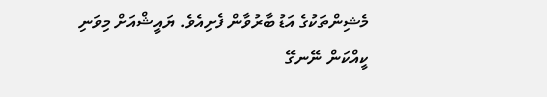މެޝިންތަކުގެ އަޑު ބާރުވާން ފެށިއެވެ. ޔައީޝްއަށް މިވަނި ކީއްކަން ނޭނގޭ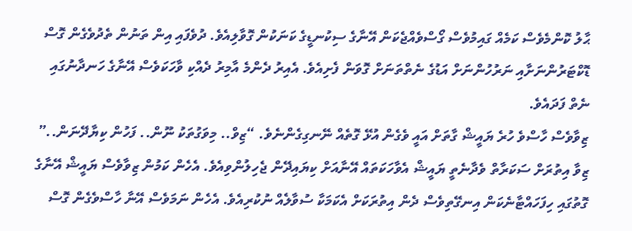ޙާލު ކޮންމެވެސް ކަމެއް ގައިމުވެސް ގޯސްވެއްޖެކަން އޭނާގެ ސިކުނޑީގެ ކަނަކުން ގޮވާލިއެވެ. ދުވެފައި އިން ތަނުން ތެދުވެގެން ގޮސް ޑޮކްޓަރުންނަށާއި ނަރުހުންނަށް އަޑުގެ ނެތްތަނަށް ގޮވަން ފެށިއެވެ. އެއިރު ދެންމެ އާމިރު ދެއްކި ވާހަކަވެސް އޭނާގެ ހަނދާނުގައި ނެތް ފަދައެވެ.
ޒިވާވެސް ހާސްވެ ހުރެ ޔައީޝް ގާތަށް އައީ ވެގެން އުޅޭ ގޮތެއް ނޭނގިގެންނެވެ. “ޒިވް.. މިވަގުތަކު ނޫން.. ފަހުން ކިޔާދޭނަން..” ޒިވާ އިތުރަށް ސަކަރާތް ވެދާނެތީ ޔައީޝް އެވާހަކަތައް އޭނާއަށް ކިޔައިދޭން ޖެހިލުންވިއެވެ. އެހެން ކަމުން ޒިވާވެސް ޔައީޝް އޭނާގެ ގޮތުގައި ހިފަހައްޓާނެކަން އިނގޭތިވެސް ދެން އިތުރަކަށް އެކަމަކާ ސުވާލެއް ނުކުރިއެވެ. އެހެން ނަމަވެސް އޭނާ ހާސްވެގެން ގޮސް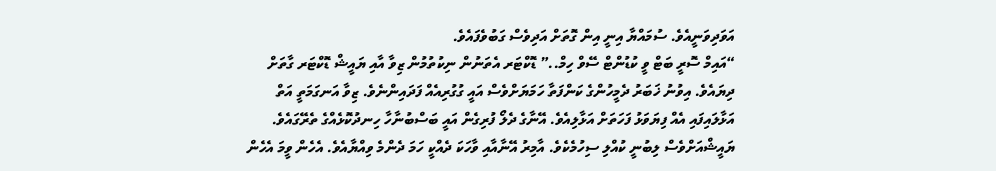އަވަދިވަނީއެވެ. ސުމައްޔާ އިނީ އިން ގޮތަށް އަދިވެސް ގަބުވެފައެވެ.
“އައިމް ސޮރީ ބަޓް ވީ ކުޑުންޓް ސޭވް ހިމް..” ޑޮކްޓަރ އެތަނުން ނިކުތުމުން ޒިވާ އާއި ޔައީޝް ޑޮކްޓަރ ގާތަށް ދިޔައެވެ. އިވުނު ޚަބަރު ދެމީހުންގެ ކަންފަތާ ހަމަޔަށްވެސް އައީ ގުގުރިއެއް ފަދައިންނެވެ. ޒިވާ އަނގަމަތީ އަތް އަޅާލައިފައި އެއް ފިޔަވަޅު ފަހަތަށް އަޅާލިއެވެ. އޭނާގެ ދެލޯ ފުރިގެން އައީ ބަސްބުނާހާ ހިނދުކޮޅެއްގެ ތެރޭގައެވެ. ޔައީޝްއަށްވެސް ލިބުނީ ކުއްލި ސިހުމެކެވެ. އާމިރު އޭނާއާއި ވާހަކަ ދެއްކީ ހަމަ ދެންމެ ވިއްޔާއެވެ. އެހެން ވީމަ އެހެން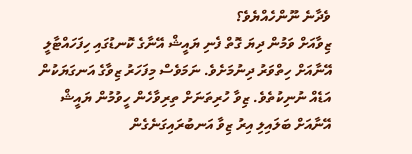ވެދާނެ ނޫންހެއްޔެވެ؟
ޒިވާއަށް ވަމުން ދިޔަ ގޮތް ފެނި ޔައީޝް އޭނާގެ ކޮނޑުގައި ހިފަހައްޓާލީ އޭނާއަށް ހިތްވަރު ދިނުމަށެވެ. ނަމަވެސް މިފަހަރު ޒިވާގެ އަނގަޔަކުން އަޑެއް ނުނިކުތެވެ. ޒިވާ ހުރިތަނަށް ތިރިވާހެން ހީވުމުން ޔައީޝް އޭނާއަށް ބަލައިލި އިރު ޒިވާ އަނބުރައިގަނެގެން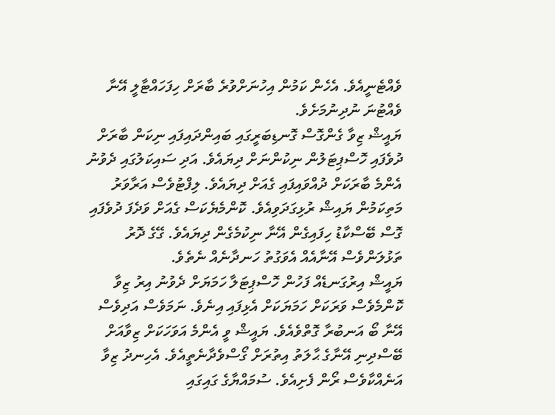ވެއްޓެނީއެވެ. އެހެން ކަމުން އިހުނަށްވުރެ ބާރަށް ހިފަހައްޓާލީ އޭނާ ވެއްޓުނަ ނުދިނުމަށެވެ.
ޔައީޝް ޒިވާ ގެންގޮސް ގޮނޑިބަރީގައި ބައިންދައިފައި ނިކަން ބާރަށް ދުވެފައި ހޮސްޕިޓަލުން ނިކުންނަށް ދިޔައެވެ. އަދި ސައިކަލުގައި ދެވުނު އެންމެ ބާރަކަށް ދުއްވައިފައި ގެއަށް ދިޔައެވެ. ލިފްޓުވެސް އަރާވަރު މަތިކަމުން ޔައިޝް ރުޅިގަދަވިއެވެ. ކޮންމެޔެކަސް ގެއަށް ވަދެފަ ދުވެފައި ގޮސް ބޭސްކާޑު ހިފައިގެން އޭނާ ނިކުމެގެން ދިޔައެވެ. ގޭގެ ދޮރު ތަޅުލަންވެސް އޭނާއެއް އެވަގުތު ހަނދާނެއް ނެތެވެ.
ޔައީޝް އިރުގަނޑެއް ފަހުން ހޮސްޕިޓަލާ ހަމަޔަށް ދެވުނު އިރު ޒިވާ ކޮންމެވެސް ވަރަކަށް ހަމަޔަކަށް އެޅިފައި އިނެވެ. ނަމަވެސް އަދިވެސް އޭނާ ބޯ އަނބުރާ ގޮތްވެއެވެ. ޔައީޝް ވީ އެންމެ އަވަހަކަށް ޒިވާއަށް ބޭސްދިނި އޭނާގެ ޙާލަތު އިތުރަށް ގޯސްވެދާނެތީއެވެ. އެހިނދު ޒިވާ އަނެއްކާވެސް ރޯން ފެށިއެވެ. ސުމައްޔާގެ ގައިގައި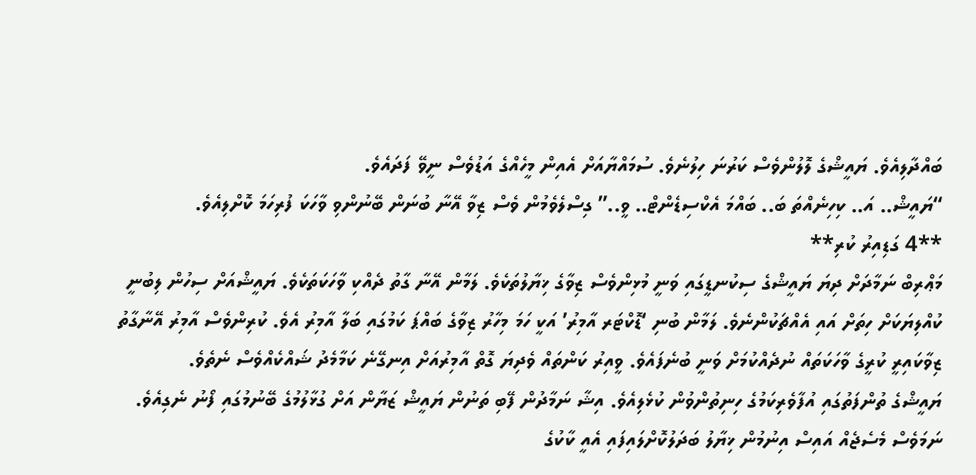ބައްދާލިއެވެ. ޔައީޝްގެ ލޮލުންވެސް ކަރުނަ ހިލުނެވެ. ސުމައްޔާއަށް އެއިން މީހެއްގެ އަޑުވެސް ނީވޭ ފަދައެވެ.
“ޔައީޝް.. އަ.. ކިހިނެއްތަ ބަ.. ބައްމަ އެކްސިޑެންޓް.. ވީ..” ގިސްލެވެމުން ވެސް ޒިވާ އޭނާ ބުނަން ބޭނުންވި ވާހަކަ ފުރިހަމަ ކޮށްލިއެވެ.
**4 ގަޑިއިރު ކުރި**
މަޢްރިބް ނަމާދަށް ދިޔަ ޔައީޝްގެ ސިކުނޑީގައި ވަނީ މުޅިންވެސް ޒިވާގެ ޚިޔާލުތަކެވެ. ލަމާން އޭނާ ގާތު ދެއްކި ވާހަކަތަކެވެ. ޔައީޝްއަށް ސިހުން ލިބުނީ ކުއްލިޔަކަށް ހިތަށް އައި އެއްޗަކުންނެވެ. ލަމާން ބުނި ‘ޑޮކްޓަރ އާމިރު’ އަކީ ހަމަ މިހާރު ޒިވާގެ ބައްޕަ ކަމުގައި ބަލާ އާމިރު އެވެ. ކުރިންވެސް އާމިރު އޭނާގާތު ޒިވާކައިރީ ކުރީގެ ވާހަކަތައް ނުދެއްކުމަށް ވަނީ ބުނެފައެވެ. ވީއިރު ކަންތައް ވެދިޔަ ގޮތް އާމިރުއަށް އިނގޭނެ ކަމާމެދު ޝައްކެއްވެސް ނެތެވެ.
ޔައީޝްގެ ތުންފަތުގައި އުފާވެރިކަމުގެ ހިނިތުންވުން ކުޅެލިއެވެ. އިޝާ ނަމާދުން ފޭބި ތަނުން ޔައީޝް ޒަޔާން އަށް ގުޅާލުމުގެ ބޭނުމުގައި ފޯނު ނެގިއެވެ. ނަމަވެސް މެސެޖެއް އައިސް އިނުމުން ޚިޔާލު ބަދަލުކޮށްލައިފައި އެއީ ކާކުގެ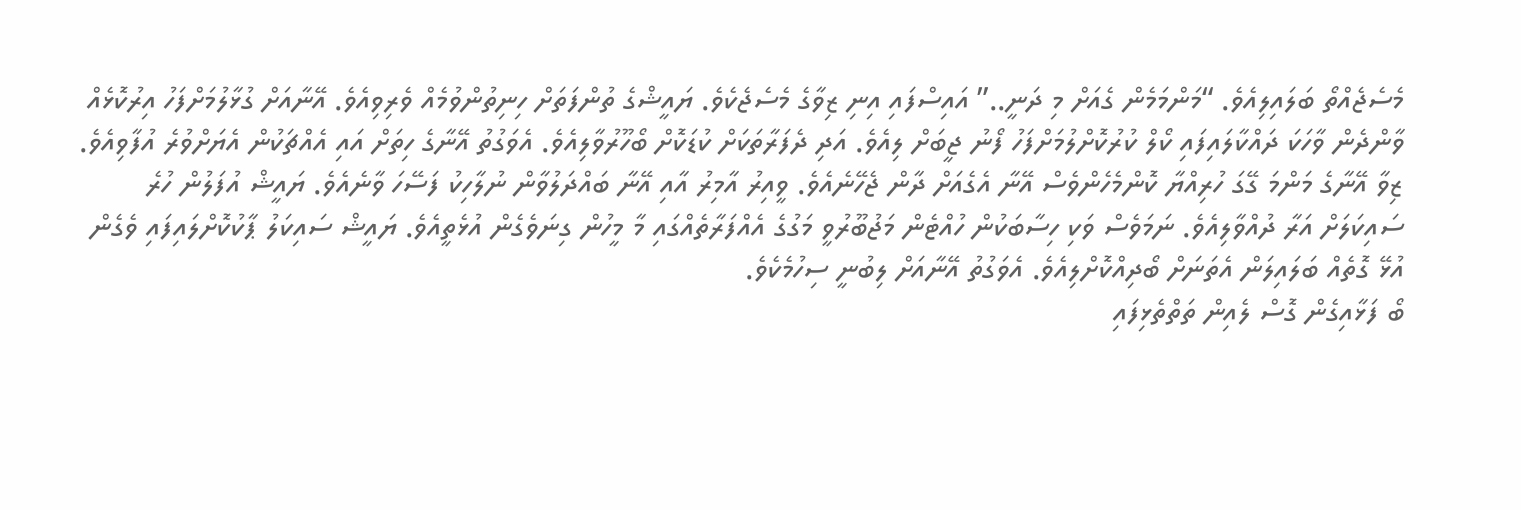މެސެޖެއްތޯ ބަލައިލިއެވެ. “މަންމަމެން ގެއަށް މި ދަނީ..” އައިސްފައި އިނި ޒިވާގެ މެސެޖެކެވެ. ޔައީޝްގެ ތުންފަތަށް ހިނިތުންވުމެއް ވެރިވިއެވެ. އޭނާއަށް ގުޅާލުމަށްފަހު އިރުކޮޅެއް ވާންދެން ވާހަކަ ދައްކާލައިފައި ކޯލް ކުރުކޮށްލުމަށްފަހު ފޯނު ޖީބަށް ލިއެވެ. އަދި ދެފަރާތަކަށް ކުޑަކޮށް ބޯހޫރުވާލިއެވެ. އެވަގުތު އޭނާގެ ހިތަށް އައި އެއްޗަކުން އެޔަށްވުރެ އުފާވިއެވެ.
ޒިވާ އޭނާގެ މަންމަ ގޭގަ ހުރިއްޔާ ކޮންމެހެންވެސް އޭނާ އެގެއަށް ދާން ޖެހޭނެއެވެ. ވީއިރު އާމިރު އާއި އޭނާ ބައްދަލުވާން ނުލާހިކު ފަސޭހަ ވާނެއެވެ. ޔައީޝް އުފަލުން ހުރެ ސައިކަލަށް އަރާ ދުއްވާލިއެވެ. ނަމަވެސް ވަކި ހިސާބަކުން ހުއްޓެން މަޖުބޫރުވީ މަގުގެ އެއްފަރާތެއްގައި މާ މީހުން ގިނަވެގެން އުޅެތީއެވެ. ޔައީޝް ސައިކަލު ޕާކުކޮށްލައިފައި ވެގެން އުޅޭ ގޮތެއް ބަލައިލަން އެތަނަށް ބޯދިއްކޮށްލިއެވެ. އެވަގުތު އޭނާއަށް ލިބުނީ ސިހުމެކެވެ.
ބޯ ފަޅާއިގެން ގޮސް ލެއިން ތަތްތެޅިފައި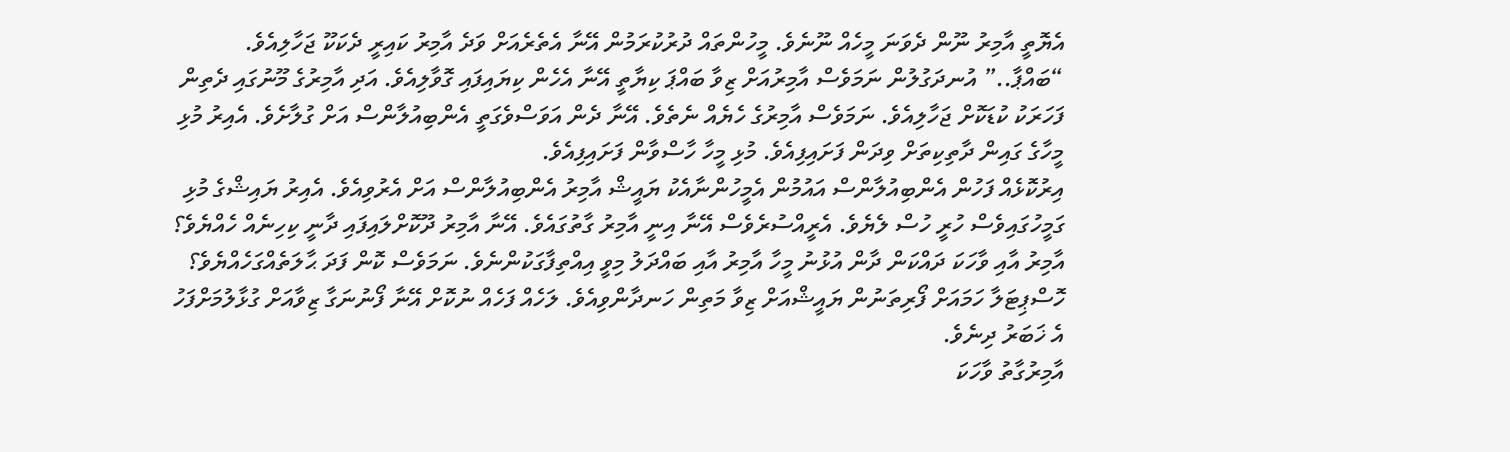އެޔޮތީ އާމިރު ނޫން ދެވަނަ މީހެއް ނޫނެވެ. މީހުންތައް ދުރުކުރަމުން އޭނާ އެތެރެއަށް ވަދެ އާމިރު ކައިރީ ދެކަކޫ ޖަހާލިއެވެ. “ބައްޕާ..” އުނދަގުލުން ނަމަވެސް އާމިރުއަށް ޒިވާ ބައްޕަ ކިޔާތީ އޭނާ އެހެން ކިޔައިފައި ގޮވާލިއެވެ. އަދި އާމިރުގެ މޫނުގައި ދެތިން ފަހަރަކު ކުޑަކޮށް ޖަހާލިއެވެ. ނަމަވެސް އާމިރުގެ ހެޔެއް ނެތެވެ. އޭނާ ދެން އަވަސްވެގަތީ އެންބިއުލާންސް އަށް ގުލާށެވެ. އެއިރު މުޅި މީހާގެ ގައިން ދާތިކިތަށް ވިދަން ފަށައިފިއެވެ. މުޅި މީހާ ހާސްވާން ފަށައިފިއެވެ.
އިރުކޮޅެއް ފަހުން އެންބިއުލާންސް އައުމުން އެމީހުންނާއެކު ޔައީޝް އާމިރު އެންބިއުލާންސް އަށް އެރުވިއެވެ. އެއިރު ޔައިޝްގެ މުޅި ގަމީހުގައިވެސް ހުރީ ހުސް ލެޔެވެ. އެރީއްސުރެވެސް އޭނާ އިނީ އާމިރު ގާތުގައެވެ. އޭނާ އާމިރު ދޫކޮށްލައިފައި ދާނީ ކިހިނެއް ހެއްޔެވެ؟ އާމިރު އާއި ވާހަކަ ދައްކަން ދާން އުޅުނު މީހާ އާމިރު އާއި ބައްދަލު މިވީ އިއްތިފާގަކުންނެވެ. ނަމަވެސް ކޮން ފަދަ ޙާލަތެއްގަހެއްޔެވެ؟ ހޮސްޕިޓަލާ ހަމައަށް ފޯރިތަނުން ޔައީޝްއަށް ޒިވާ މަތިން ހަނދާންވިއެވެ. ލަހެއް ފަހެއް ނުކޮށް އޭނާ ފޯނުނަގާ ޒިވާއަށް ގުޅާލުމަށްފަހު އެ ޚަބަރު ދިނެވެ.
އާމިރުގާތު ވާހަކަ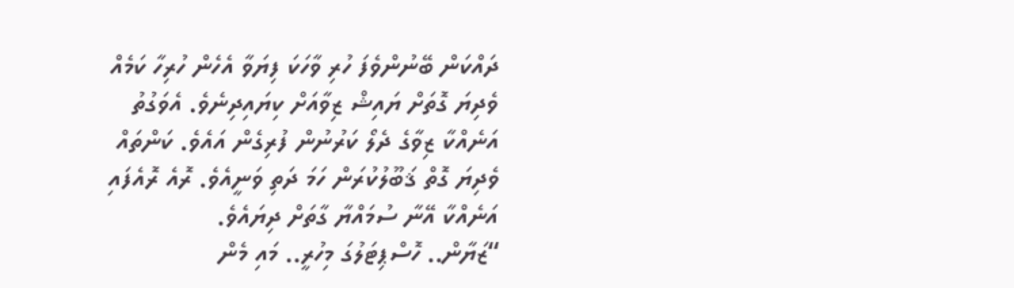ދައްކަން ބޭނުންވެފަ ހުރި ވާހަކަ ފިޔަވާ އެހެން ހުރިހާ ކަމެއް ވެދިޔަ ގޮތަށް ޔައިޝް ޒިވާއަށް ކިޔައިދިނެވެ. އެވަގުތު އަނެއްކާ ޒިވާގެ ދެލޯ ކަރުނުން ފުރިގެން އައެވެ. ކަންތައް ވެދިޔަ ގޮތް ޤަބޫލުކުރަން ހަމަ ދަތި ވަނީއެވެ. ރޮއެ ރޮއެފައި އަނެއްކާ އޭނާ ސުމައްޔާ ގާތަށް ދިޔައެވެ.
“ޒަޔާން.. ހޮސްޕިޓަލުގަ މިހުރީ.. މައި މެން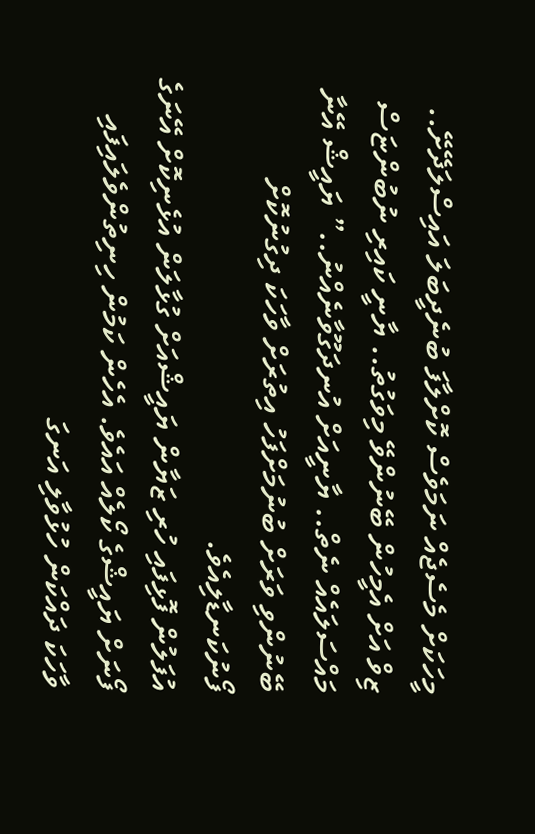މީހަކަށް މެސެޖެއް ނަމަވެސް ކޮށްލާފަ ބުނެދީބަލަ އައިސްލަދޭށޭ.. ޒިވް އަށް އެމީހުން ބޭނުންވޭ މިވަގުތު.. ޔާނީ ކައިރި ނުބުންޏަސް މައްސަލައެއް ނެތް.. ޔާނީއަށް އުނދަގޫވާނެއްނު..” ޔައީޝް އޭނާ ބޭނުންވި ވަރަށް ބުނުމަށްފަހު އިތުރަށް ވާހަކަ ދިގުނުކޮށް ފޯނުކަނޑާލިއެވެ.
އުފަލުން ފޮޅިފައި ހުރި ޒަޔާން ޔައީޝްއަށް ގުޅާލަން އުޅެނިކޮށް އޭނަގެ ފޯނަށް ޔައީޝްގެ ކޯލެއް އައެވެ. އެހެން ކަމުން ހިނިތުންވެލައިފައި ވާހަކަ ދައްކަން ހުޅުވާލި އަނގަ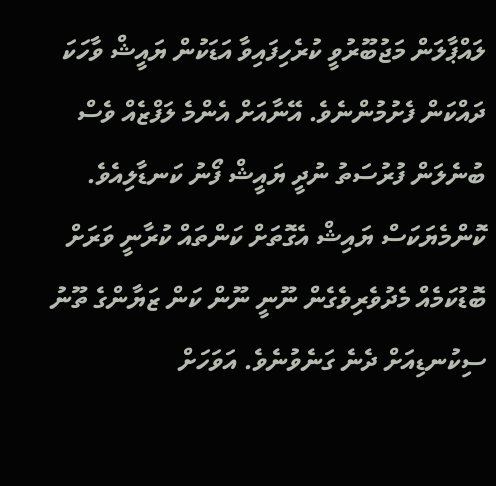ލައްޕާލަން މަޖުބޫރުވީ ކުރެހިފައިވާ އަޑަކުން ޔައީޝް ވާހަކަ ދައްކަން ފެށުމުންނެވެ. އޭނާއަށް އެންމެ ލަފްޒެއް ވެސް ބުނެލަން ފުރުސަތު ނުދީ ޔައީޝް ފޯނު ކަނޑާލިއެވެ. ކޮންމެޔަކަސް ޔައިޝް އެގޮތަށް ކަންތައް ކުރާނީ ވަރަށް ބޮޑުކަމެއް މެދުވެރިވެގެން ނޫނީ ނޫން ކަން ޒަޔާންގެ ތޫނު ސިކުނޑިއަށް ދެނެ ގަނެވުނެވެ. އަވަހަށް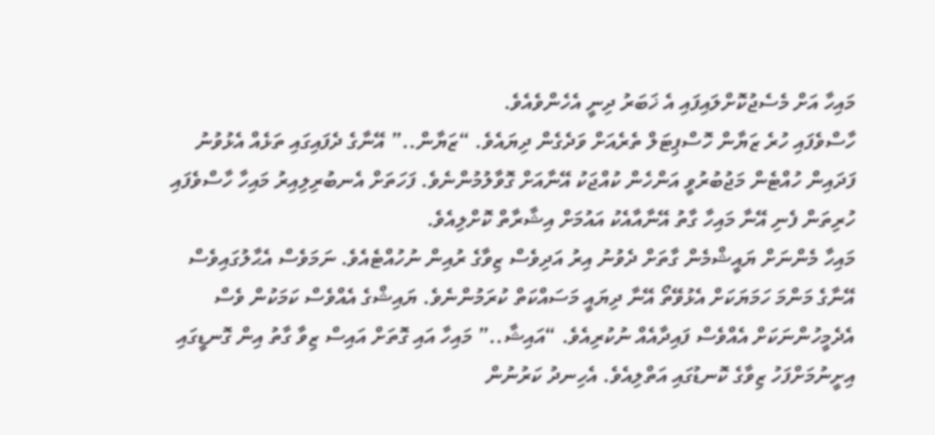މައިހާ އަށް މެސެޖުކޮށްލައިފައި އެ ޚަބަރު ދިނީ އެހެންވެއެވެ.
ހާސްވެފައި ހުރެ ޒަޔާން ހޮސްޕިޓަލް ތެރެއަށް ވަދެގެން ދިޔައެވެ. “ޒަޔާން..” އޭނާގެ ދެފައިގައި ތަޅެއް އެޅުވުނު ފަދައިން ހުއްޓެން މަޖުބުރުވީ އަންހެން ކުއްޖަކު އޭނާއަށް ގޮވާލުމުންނެވެ. ފަހަތަށް އެނބުރިލިއިރު މައިހާ ހާސްވެފައި ހުރިތަން ފެނި އޭނާ މައިހާ ގާތު އޭނާއާއެކު އައުމަށް އިޝާރާތް ކޮށްލިއެވެ.
މައިހާ މެންނަށް ޔައީޝްމެން ގާތަށް ދެވުނު އިރު އަދިވެސް ޒިވާގެ ރުއިން ނުހުއްޓެއެވެ. ނަމަވެސް އެޙާލުގައިވެސް އޭނާގެ މަންމަ ހަމަޔަކަށް އެޅުވޭތޯ އޭނާ ދިޔައީ މަސައްކަތް ކުރަމުންނެވެ. ޔައިޝްގެ އެއްވެސް ކަމަކުން ވެސް އެދެމީހުންނަކަށް އެއްވެސް ފައިދާއެއް ނުކުރިއެވެ. “އައިޝާ..” މައިހާ އައި ގޮތަށް އައިސް ޒިވާ ގާތު އިން ގޮނޑީގައި އިށީނުމަށްފަހު ޒިވާގެ ކޮނޑުގައި އަތްލިއެވެ. އެހިނދު ކަރުނުން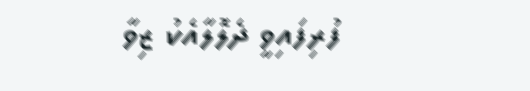ފުރިފައިވީ ދެލޮލާއެކު ޒިވާ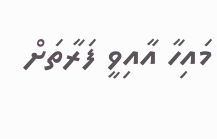މައިހާ އާއިވީ ފަރާތަށް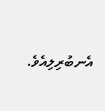އެނބުރިލިއެވެ.